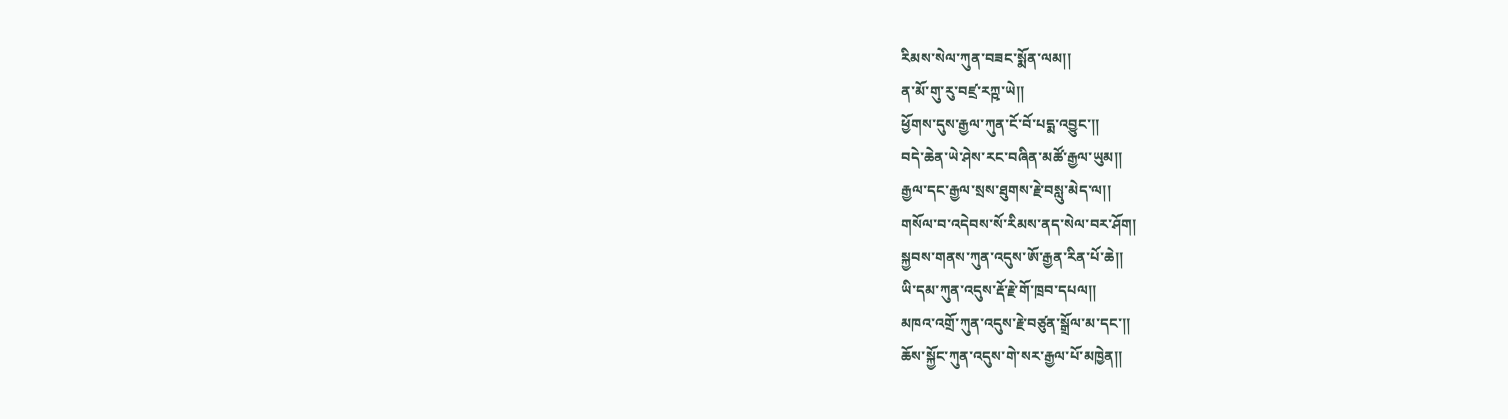རིམས་སེལ་ཀུན་བཟང་སྨོན་ལམ།།
ན་མོ་གུ་རུ་བཛྲ་རཀྵ་ཡེ།།
ཕྱོགས་དུས་རྒྱལ་ཀུན་ངོ་བོ་པདྨ་འབྱུང་།།
བདེ་ཆེན་ཡེ་ཤེས་རང་བཞིན་མཚོ་རྒྱལ་ཡུམ།།
རྒྱལ་དང་རྒྱལ་སྲས་ཐུགས་རྗེ་བསླུ་མེད་ལ།།
གསོལ་བ་འདེབས་སོ་རིམས་ནད་སེལ་བར་ཤོག།
སྐྱབས་གནས་ཀུན་འདུས་ཨོ་རྒྱན་རིན་པོ་ཆེ།།
ཡི་དམ་ཀུན་འདུས་རྡོ་རྗེ་གོ་ཁྲབ་དཔལ།།
མཁའ་འགྲོ་ཀུན་འདུས་རྗེ་བཙུན་སྒྲོལ་མ་དང་།།
ཆོས་སྐྱོང་ཀུན་འདུས་གེ་སར་རྒྱལ་པོ་མཁྱེན།།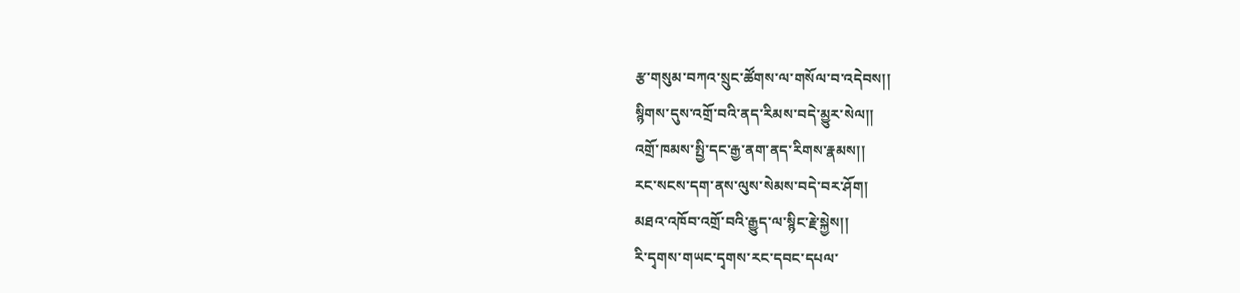རྩ་གསུམ་བཀའ་སྲུང་ཚོགས་ལ་གསོལ་བ་འདེབས།།
སྙིགས་དུས་འགྲོ་བའི་ནད་རིམས་བདེ་མྱུར་སེལ།།
འགྲོ་ཁམས་སྤྱི་དང་རྒྱ་ནག་ནད་རིགས་རྣམས།།
རང་སངས་དག་ནས་ལུས་སེམས་བདེ་བར་ཤོག།
མཐའ་འཁོབ་འགྲོ་བའི་རྒྱུད་ལ་སྙིང་རྗེ་སྐྱེས།།
རི་དྭགས་གཡང་དྭགས་རང་དབང་དཔལ་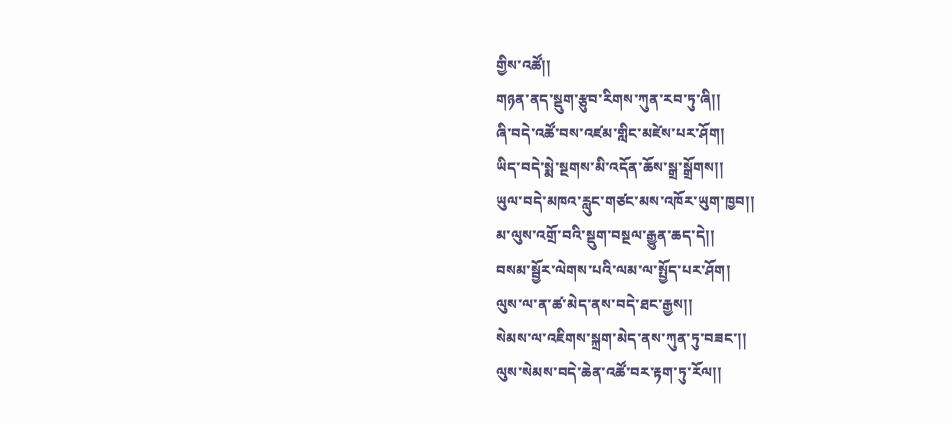གྱིས་འཚོ།།
གཉན་ནད་སྡུག་རྩུབ་རིགས་ཀུན་རབ་ཏུ་ཞི།།
ཞི་བདེ་འཚོ་བས་འཛམ་གླིང་མཛེས་པར་ཤོག།
ཡིད་བདེ་སྨེ་སྔགས་མི་འདོན་ཆོས་སྒྲ་སྒྲོགས།།
ཡུལ་བདེ་མཁའ་རླུང་གཙང་མས་འཁོར་ཡུག་ཁྱབ།།
མ་ལུས་འགྲོ་བའི་སྡུག་བསྔལ་རྒྱུན་ཆད་དེ།།
བསམ་སྦྱོར་ལེགས་པའི་ལམ་ལ་སྤྱོད་པར་ཤོག།
ལུས་ལ་ན་ཚ་མེད་ནས་བདེ་ཐང་རྒྱས།།
སེམས་ལ་འཇིགས་སྐྲག་མེད་ནས་ཀུན་ཏུ་བཟང་།།
ལུས་སེམས་བདེ་ཆེན་འཚོ་བར་རྟག་ཏུ་རོལ།།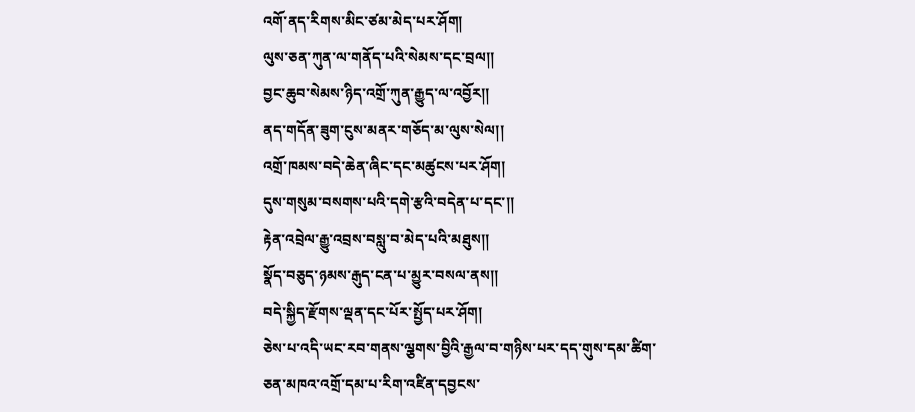འགོ་ནད་རིགས་མིང་ཙམ་མེད་པར་ཤོག།
ལུས་ཅན་ཀུན་ལ་གནོད་པའི་སེམས་དང་བྲལ།།
བྱང་ཆུབ་སེམས་ཉིད་འགྲོ་ཀུན་རྒྱུད་ལ་འབྱོར།།
ནད་གདོན་ཟུག་ངུས་མནར་གཅོད་མ་ལུས་སེལ།།
འགྲོ་ཁམས་བདེ་ཆེན་ཞིང་དང་མཚུངས་པར་ཤོག།
དུས་གསུམ་བསགས་པའི་དགེ་རྩའི་བདེན་པ་དང་།།
རྟེན་འབྲེལ་རྒྱུ་འབྲས་བསླུ་བ་མེད་པའི་མཐུས།།
སྣོད་བཅུད་ཉམས་རྒུད་ངན་པ་མྱུར་བསལ་ནས།།
བདེ་སྐྱིད་རྫོགས་ལྡན་དང་པོར་སྤྱོད་པར་ཤོག།
ཅེས་པ་འདི་ཡང་རབ་གནས་ལྕགས་བྱིའི་རྒྱལ་བ་གཉིས་པར་དད་གུས་དམ་ཚིག་ཅན་མཁའ་འགྲོ་དམ་པ་རིག་འཛིན་དབྱངས་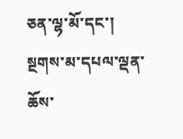ཅན་ལྷ་མོ་དང་། སྔགས་མ་དཔལ་ལྡན་ཆོས་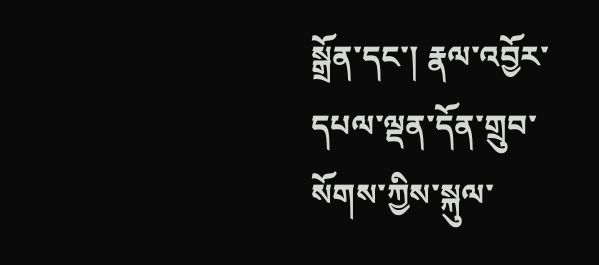སྒྲོན་དང་། རྣལ་འབྱོར་དཔལ་ལྡན་དོན་གྲུབ་སོགས་ཀྱིས་སྐུལ་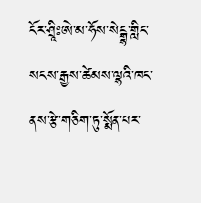ངོར་ཤྲཱིཿཨེ་མ་ཧོས་སེངྒྷ་གླིང་སངས་རྒྱས་ཚེམས་ལྷའི་ཁང་ནས་རྩེ་གཅིག་ཏུ་སྨོན་པར་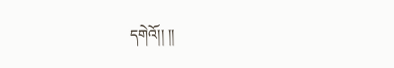དགེའོ།། །།